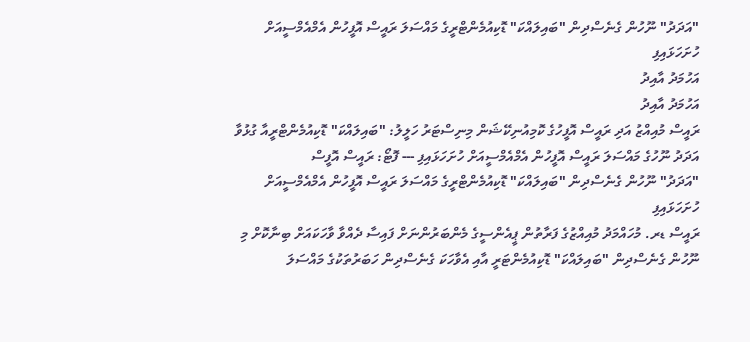"އަދަދު" ނޫހުން ގެނެސްދިން "ބައިލައްކަ" ޑޮކިއުމެންޓްރީގެ މައްސަލަ ރައީސް އޮފީހުން އެމްއެމްސީއަށް ހުށަހަޅައިފި
އަހުމަދު އާއިދު
އަހުމަދު އާއިދު
ރައީސް މުއިއްޒު އަދި ރައީސް އޮފީހުގެ ކޮމިއުނިކޭޝަން މިނިސްޓަރު ހަލީލު: "ބައިލައްކަ" ޑޮކިއުމެންޓްރީއާ ގުޅުވާ އަދަދު ނޫހުގެ މައްސަލަ ރައީސް އޮފީހުން އެމްއެމްސީއަށް ހުށަހަޅައިފި --- ފޮޓޯ: ރައީސް އޮފީސް
"އަދަދު" ނޫހުން ގެނެސްދިން "ބައިލައްކަ" ޑޮކިއުމެންޓްރީގެ މައްސަލަ ރައީސް އޮފީހުން އެމްއެމްސީއަށް ހުށަހަޅައިފި
ރައީސް ޑރ. މުހައްމަދު މުއިއްޒުގެ ފަރާތުން ޕީއެންސީގެ މެންބަރުންނަށް ފައިސާ ދެއްވާ ވާހަކައަށް ބިނާކޮށް މި ނޫހުން ގެނެސްދިން "ބައިލައްކަ" ޑޮކިއުމެންޓަރީ އާއި އެވާހަކަ ގެނެސްދިން ހަބަރުތަކުގެ މައްސަލަ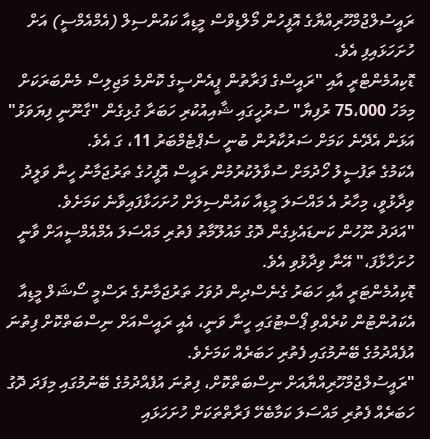ރައީސުލްޖުމްހޫރިއްޔާގެ އޮފީހުން މޯލްޑިވްސް މީޑިއާ ކައުންސިލް (އެމްއެމްސީ) އަށް ހުށަހަޅައިފި އެވެ.
ޑޮކިއުމެންޓްރީ އާއި "ރައީސްގެ ފަރާތުން ޕީއެންސީގެ ކޮންމެ މަޖިލިސް މެންބަރަކަށް މިމަހު 75،000 ރުފިޔާ" ސުރުހީގައި ޝާއިއުކުރި ހަބަރާ ގުޅިގެން "ގާނޫނީ ފިޔަވަޅު" އަޅަން އެދޭނެ ކަމަށް ސަރުކާރުން ބުނީ ސެޕްޓެމްބަރު 11، ގަ އެވެ.
އެކަމުގެ ތަފުސީލު ހޯދުމަށް ސުވާލުކުރުމުން ރައީސް އޮފީހުގެ ތަރުޖަމާނު ހީނާ ވަލީދު ވިދާޅުވީ، މިހާރު އެ މައްސަލަ މީޑިއާ ކައުންސިލަށް ހުށަހަޅާފައިވާނެ ކަމަށެވެ.
"އަދަދު ނޫހުން ކަނޑައެޅިގެން ދޮގު މައުލޫމާތު ފެތުރި މައްސަލަ އެމްއެމްސީއަށް ވާނީ ހުށަހާޅާފަ،" އޭނާ ވިދާޅުވި އެވެ.
ޑޮކިއުމެންޓަރީ އާއި ހަބަރު ގެނެސްދިން ދުވަހު ތަރުޖަމާނުގެ ރަސްމީ ސޯޝަލް މީޑިއާ އެކައުންޓުން ކުރެއްވި ޕޯސްޓުގައި ހީނާ ވަނީ، އެއީ ރައީސްއަށް ނިސްބަތްކޮށް ފިތުނަ އުފެއްދުމުގެ ބޭނުމުގައި ފެތުރި ހަބަރެއް ކަމަށެވެ.
"ރައީސުލްޖުމްހޫރިއްޔާއަށް ނިސްބަތްކޮށް، ފިތުނަ އުފެއްދުމުގެ ބޭނުމުގައި މިފަދަ ދޮގު ހަބަރެއް ފެތުރި މައްސަލަ ކަމާބެހޭ ފަރާތްތަކަށް ހުށަހަޅައި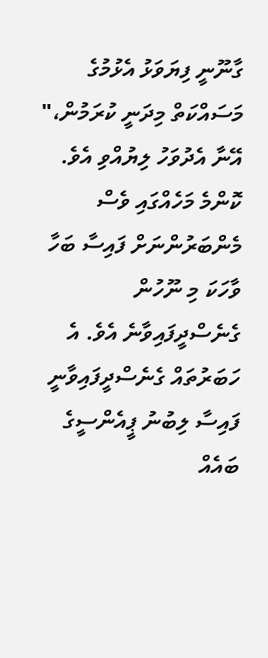ގާނޫނީ ފިޔަވަޅު އެޅުމުގެ މަސައްކަތް މިދަނީ ކުރަމުން،" އޭނާ އެދުވަހު ލިޔުއްވި އެވެ.
ކޮންމެ މަހެއްގައި ވެސް މެންބަރުންނަށް ފައިސާ ބަހާ ވާހަކަ މި ނޫހުން ގެނެސްދީފައިވާނެ އެވެ. އެ ހަބަރުތައް ގެނެސްދީފައިވާނީ ފައިސާ ލިބުނު ޕީއެންސީގެ ބައެއް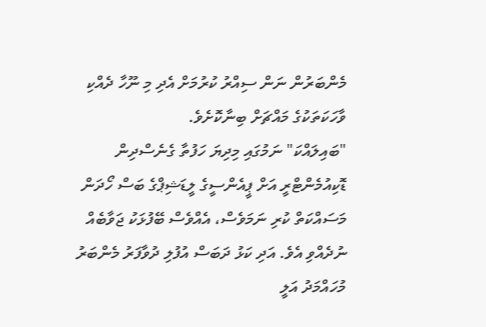މެންބަރުން ނަން ސިއްރު ކުރުމަށް އެދި މި ނޫހާ ދެއްކި ވާހަކަތަކުގެ މައްޗަށް ބިނާކޮށެވެ.
"ބައިލައްކަ" ނަމުގައި މިދިޔަ ހަފުތާ ގެނެސްދިން ޑޮކިއުމެންޓްރީ އަށް ޕީއެންސީގެ ލީޑަޝިޕްގެ ބަސް ހޯދަން މަސައްކަތް ކުރި ނަމަވެސް، އެއްވެސް ބޭފުޅަކު ޖަވާބެއް ނުދެއްވި އެވެ. އަދި ކަޅު ދަބަސް އުފުލި ދުވާފަރު މެންބަރު މުހައްމަދު އަލީ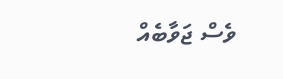ވެސް ޖަވާބެއް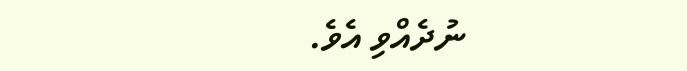ނުދެއްވި އެވެ.